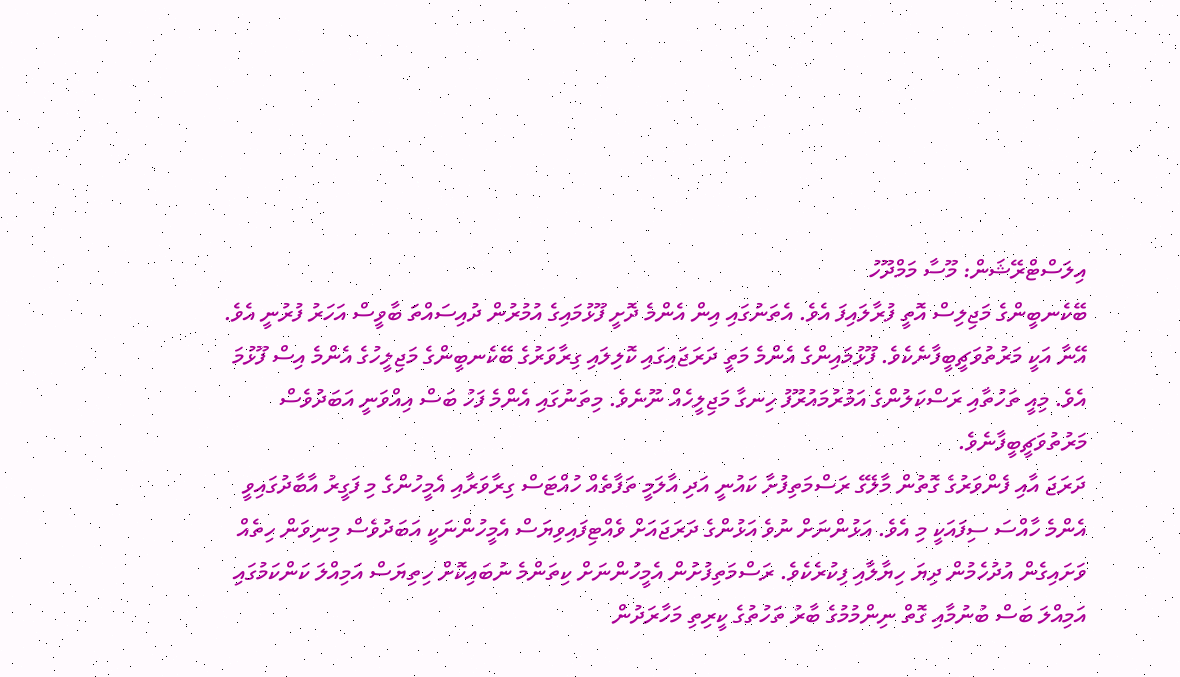އިލަސްޓްރޭޝަން: މޫސާ މަމްދޫހު
ބޭކެނބީންގެ މަޖިލިސް އޮތީ ފުރާލައިފަ އެވެ. އެތަނުގައި އިން އެންމެ ދޮށީ ފޫޅުމައިގެ އުމުރުން ދުއިސައްތަ ބާވީސް އަހަރު ފުރުނީ އެވެ. އޭނާ އަކީ މަރުތުވަޗީބީފާނެކެވެ. ފޫޅުމައިންގެ އެންމެ މަތީ ދަރަޖައިގައި ކޮލިލައި ގިރާވަރުގެ ބޭކެނބީންގެ މަޖިލީހުގެ އެންމެ އިސް ފޫޅުމަ އެވެ. މިއީ ތަހުތާއި ރަސްކަލުންގެ އަމުރުމައުރޫފު ހިނގާ މަޖިލީހެއް ނޫނެވެ. މިތަނުގައި އެންމެ ފަހު ބަސް އިއްވަނީ އަބަދުވެސް މަރުތުވަޗީބީފާނެވެ.
ދަރަޖަ އާއި ފެންވަރުގެ ގޮތުން މާލޭގެ ރަސްމަތިފުށާ ކައުނީ އަދި އާލަމީ ތަފާތެއް ހުއްޓަސް ގިރާވަރާއި އެމީހުންގެ މި ފަގީރު އާބާދުގައިވީ އެންމެ ހާއްސަ ސިފައަކީ މި އެވެ. އަޅުންނަށް ނުވެ އަޅުންގެ ދަރަޖައަށް ވެއްޓިފައިވިޔަސް އެމީހުންނަކީ އަބަދުވެސް މިނިވަން ހިތެއް ވަށައިގެން އުދުހެމުން ދިޔަ ހިޔާލާއި ފިކުރެކެވެ. ރަސްމަތިފުށުން އެމީހުންނަށް ކިތަންމެ ނުބައިކޮށް ހިތިޔަސް އަމިއްލަ ކަންކަމުގައި އަމިއްލަ ބަސް ބުނުމާއި ގޮތް ނިންމުމުގެ ބާރު ތަހުތުގެ ކީރިތި މަހާރަދުން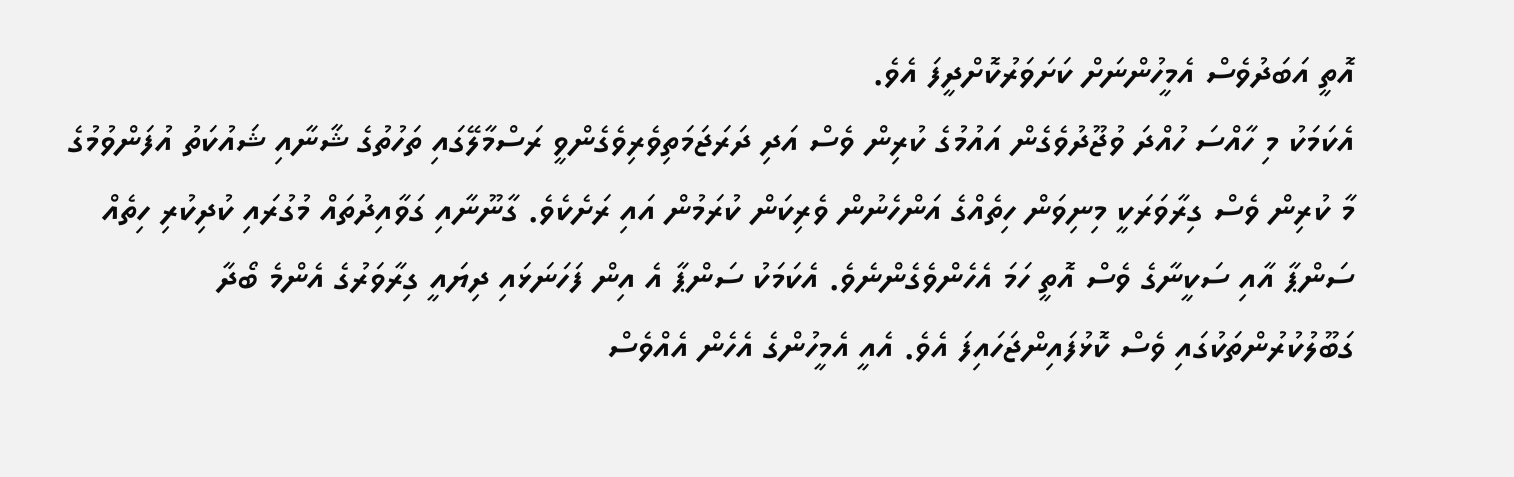އޮތީ އަބަދުވެސް އެމީހުންނަށް ކަށަވަރުކޮށްދީފަ އެވެ.
އެކަމަކު މި ހާއްސަ ހުއްދަ ވުޖޫދުވެގެން އައުމުގެ ކުރިން ވެސް އަދި ދަރަޖަމަތިވެރިވެގެންވީ ރަސްމާލޭގައި ތަހުތުގެ ޝާނާއި ޝައުކަތު އުފަންވުމުގެ މާ ކުރިން ވެސް ގިރާވަރަކީ މިނިވަން ހިތެއްގެ އަންހެނުން ވެރިކަން ކުރަމުން އައި ރަށެކެވެ. ގާނޫނާއި ގަވާއިދުތައް މުގުރައި ކުދިކުރި ހިތެއް ސަންޕާ އާއި ސަކީނާގެ ވެސް އޮތީ ހަމަ އެހެންވެގެންނެވެ. އެކަމަކު ސަންޕާ އެ އިން ފަހަނަޅައި ދިޔައީ ގިރާވަރުގެ އެންމެ ބޯދާ ގަބޫލުކުރުންތަކުގައި ވެސް ކޮޅުފައިންޖަހައިފަ އެވެ. އެއީ އެމީހުންގެ އެހެން އެއްވެސް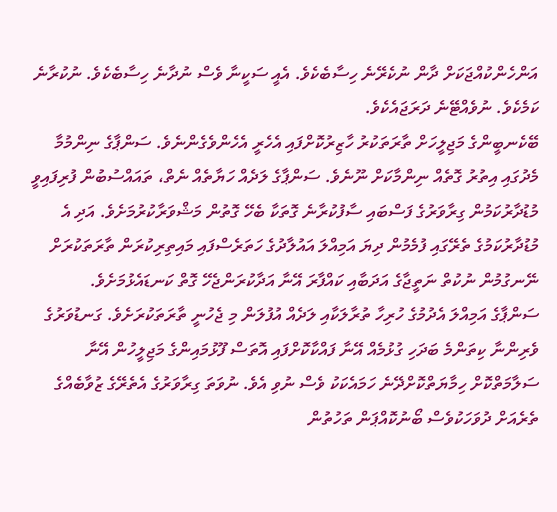އަންހެންކުއްޖަކަށް ދާން ނުކެރޭނެ ހިސާބެކެވެ. އެއީ ސަކީނާ ވެސް ނުދާނެ ހިސާބެކެވެ. ނުކުރާނެ ކަމެކެވެ. ނުވެއްޓޭނެ ދަރަޖައެކެވެ.
ބޭކެނބީންގެ މަޖިލީހަށް ތާރަތަކުރު ހާޒިރުކޮށްފައި އެހެރީ އެހެންވެގެންނެވެ. ސަންޕާގެ ނިންމުމާ މެދުގައި އިތުރު ގޮތެއް ނިންމާކަށް ނޫނެވެ. ސަންޕާގެ ލަދެއް ހަޔާތެއް ނެތް، ތައައްސުބުން ފުރިފައިވީ މުޑުދާރުކަމުން ގިރާވަރުގެ ފަސްބައި ސާފުކުރާނެ ގޮތަކާ ބެހޭ ގޮތުން މަޝްވަރާކުރުމަށެވެ. އަދި އެ މުޑުދާރުކަމުގެ ތެރޭގައި ފުމެމުން ދިޔަ އަމިއްލަ އައުލާދުގެ ހަތަރެސްފައި މައިތިރިކުރަން ތާރަތަކުރަށް ނޭނގުމުން ނުކުތް ނަތީޖާގެ އަދަބާއި ކައްފާރަ އޭނާ އަދާކުރަންޖެހޭ ގޮތް ކަނޑައެޅުމަށެވެ.
ސަންޕާގެ އަމިއްލަ އެދުމުގެ ހުރިހާ ތުރާލަކާއި ލަދެއް އުފުލަން މި ޖެހުނީ ތާރަތަކުރަށެވެ. ގަނޑުވަރުގެ ވެރިންނާ ކިތަންމެ ބަދަހި ގުޅުމެއް އޭނާ ފައްކާކޮށްފައި އޮތަސް ފޫޅުމައިންގެ މަޖިލީހުން އޭނާ ސަލާމަތްކޮށް ހިމާޔަތްކޮށްދޭނެ ހަމައެކަކު ވެސް ނުވި އެވެ. ނުވަތަ ގިރާވަރުގެ އެތެރޭގެ ޒުވާބެއްގެ ތެރެއަށް ދުވަހަކުވެސް ބޯނުކޮއްޕަން ތަހުތުން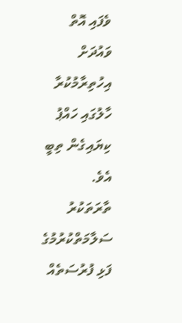ވެފައި އޮތް ވައުދަށް އިހުތިރާމުކުރާ ހާލުގައި ހައްޕު ކިޔައިގެން ތިބީ އެވެ.
ތާރަތަކުރު ސަލާމަތްކުރުމުގެ ފަޅި ފުރުސަތެއް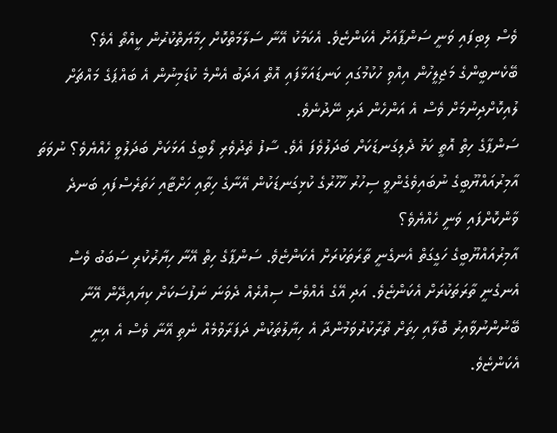ވެސް ލިބިފައި ވަނީ ސަންޕާއަށް އެކަންޏެވެ. އެކަމަކު އޭނާ ސަލާމަތްކޮށް ހިމާޔަތްކުރުން ކީއްތޯ އެވެ؟ ބޭކެނބީންގެ މަޖިލީހުން އިއްވި ހުކުމުގައި ކަނޑައަޅާފައި އޮތް އަދަބު އެންމެ ކުޑަމިނުން އެ ބައްޕަގެ މައްޗަށް ލުއިކޮށްދިނުމަށް ވެސް އެ އަންހެން ދަރި ނޭދުނެވެ.
ސަންޕާގެ ހިތް އޮތީ ކަޅު ދެލިގަނޑަކަށް ބަދަލުވެފަ އެވެ. ސާފު ތެދުވެރި ލޯބީގެ އަޅަކަށް ބަދަލުވީ ހެއްޔެވެ؟ ނުވަތަ އާމިރުއައްޔޫބީގެ ނުބައިވެގެންވީ ސިހުރު ހާހޫރުގެ ކުޅިގަނޑަކުން އޭނާގެ ހިތާއި ހަށްޓާއި ހަތަރެސްފައި ބަނދެ ވާންކޮށްފައި ވަނީ ހެއްޔެވެ؟
އާމިރުއައްޔޫބީގެ ހަގީގަތް އެނގެނީ ތާރަތަކުރަށް އެކަންޏެވެ. ސަންޕާގެ ހިތް އޭނާ ހިޔާރުކުރި ސަބަބު ވެސް އެނގެނީ ތާރަތަކުރަށް އެކަންޏެވެ. އަދި އޭގެ އެއްވެސް ސިއްރެއް ދެވަނަ ނަފުސަކަށް ކިޔައިދޭން އޭނާ ބޭނުންނުވާއިރު ބޮލާއި ހިތަށް ތުރާކުރުވަމުންދާ އެ ހިޔާލުތަކުން ދަފަރާވުމެއް ނެތި އޭނާ ވެސް އެ އިނީ އެކަންޏެވެ.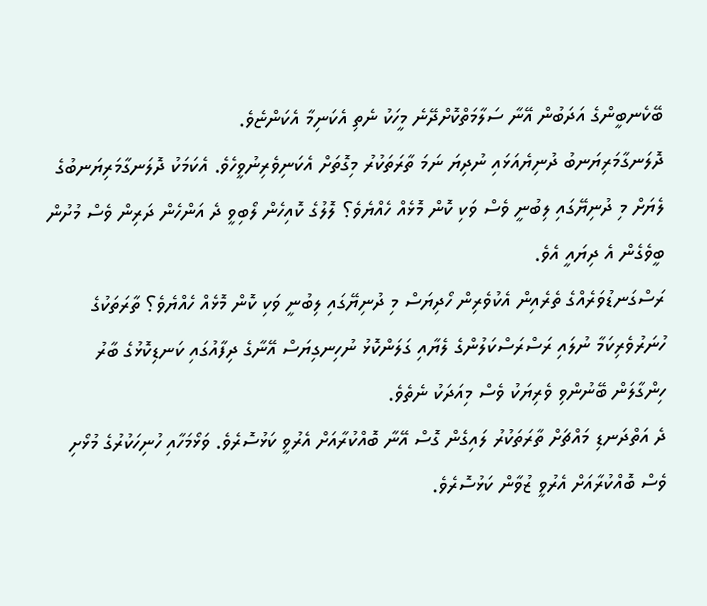ބޭކެނބީންގެ އަދަބުން އޭނާ ސަލާމަތްކޮށްދޭނެ މީހަކު ނެތި އެކަނިމާ އެކަންޏެވެ.
ދޮލަނގާމަރިޔަނބު ދުނިޔެއަޅައި ނުދިޔަ ނަމަ ތާރަތަކުރު މިގޮތަށް އެކަނިވެރިނުވީހެވެ. އެކަމަކު ދޮލަނގާމަރިޔަނބުގެ ލެޔަށް މި ދުނިޔޭގައި ލިބުނީ ވެސް ވަކި ކޮން މޮޅެއް ހެއްޔެވެ؟ ލޮލުގެ ކޮއިހެން ލޯބިވީ ދެ އަންހެން ދަރިން ވެސް މުށުން ބީވެގެން އެ ދިޔައީ އެވެ.
ރަސްގަނޑުވަރެއްގެ ތެރެއިން އެކުވެރިން ހޯދިޔަސް މި ދުނިޔޭގައި ލިބުނީ ވަކި ކޮން މޮޅެއް ހެއްޔެވެ؟ ތާރަތަކުގެ ހުނަރުވެރިކަމާ ނުލައި ރަސްރަސްކަލުންގެ ލެޔާއި ގަލަންކޮޅު ނުހިނގިޔަސް އޭނާގެ ދިފާއުގައި ކަނޑިކޮޅުގެ ބާރު ހިންގާލަން ބޭނުންވި ވެރިޔަކު ވެސް މިއަދަކު ނެތެވެ.
ދެ އަތްދަނޑި މައްޗަށް ތާރަތަކުރު ލައިގެން ގޮސް އޭނާ ބޮއްކުރާއަށް އެރުވީ ކަޅުސޮރެވެ. ވަޅޯމަހާއި ހުނިހަކުރުގެ މުޅޯށި ވެސް ބޮއްކުރާއަށް އެރުވީ ޒުވާން ކަޅުސޮރެވެ.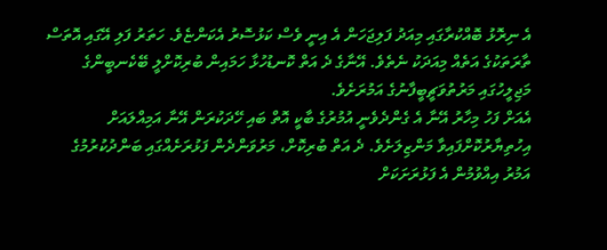އެ ނިރޮޅު ބޮއްކުރާގައި މިއަދު ފަލިޖަހަން އެ އިނީ ވެސް ކަޅުސޮރު އެކަންޏެވެ. ހަތަރު ފަލި އޭގައި އޮތަސް ތާރަތަކުގެ އަތެއް މިއަދަކު ނެތެވެ. އޭނާގެ ދެ އަތް ކޮނޑުހުޅާ ހަމައިން ބުރިކޮށްލީ ބޭކެނބީންގެ މަޖިލީހުގައި މަރުތުވަޗީބީފާނުގެ އަމުރަށެވެ.
އެއަށް ފަހު މިހާރު އޭނާ އެ ގެންދެވެނީ އުމުރުގެ ބާކީ އޮތް ބައި ހޭދަކުރަން އޭނާ އަމިއްލައަށް އިހުތިޔާރުކޮށްފައިވާ މަންޒިލަށެވެ. ދެ އަތް ބުރިކޮށް، މަރުވަންދެން ފަޅުރަށެއްގައި ބަންދުކުރުމުގެ އަމުރު އިއްވުމުން އެ ފަޅުރަށަކަށް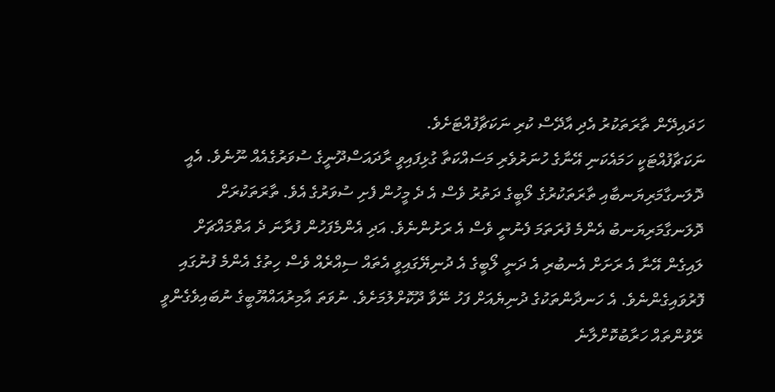ހަދައިދޭން ތާރަތަކުރު އެދި އާދޭސް ކުރި ނަކަޗާފުއްޓަށެވެ.
ނަކަޗާފުއްޓަކީ ހަމައެކަނި އޭނާގެ ހުނަރުވެރި މަސައްކަތާ ގުޅިފައިވީ ރާދައަސްދޫނީގެ ސުވަރުގެއެއް ނޫނެވެ. އެއީ ދޮލަނގާމަރިޔަނބާއި ތާރަތަކުރުގެ ލޯބީގެ ދަތުރު ވެސް އެ ދެ މީހުން ފެށި ސުވަރުގެ އެވެ. ތާރަތަކުރަށް ދޮލަނގާމަރިޔަނބު އެންމެ ފުރަތަމަ ފެނުނީ ވެސް އެ ރަށުންނެވެ. އަދި އެންމެފަހުން ފުރާނަ ދެ އަތްމައްޗަށް ލައިގެން އޭނާ އެ ރަށަށް އެނބުރި އެ ދަނީ ލޯބީގެ އެ ދުނިޔޭގައިވީ އެތައް ސިއްރެއް ވެސް ހިތުގެ އެންމެ ފުނުގައި ފޮރުވައިގެންނެވެ. އެ ހަނދާންތަކުގެ ދުނިޔެއަށް ފަހު ނޭވާ ދޫކޮށްލުމަށެވެ. ނުވަތަ އާމިރުއައްޔޫބީގެ ނުބައިވެގެންވީ ރޭވުންތައް ހަރާބުކޮށްލާނެ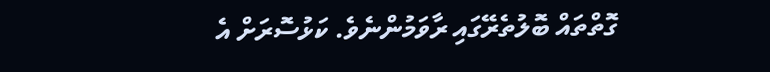ގޮތްތައް ބޮލުތެރޭގައި ރާވަމުންނެވެ. ކަޅުސޮރަށް އެ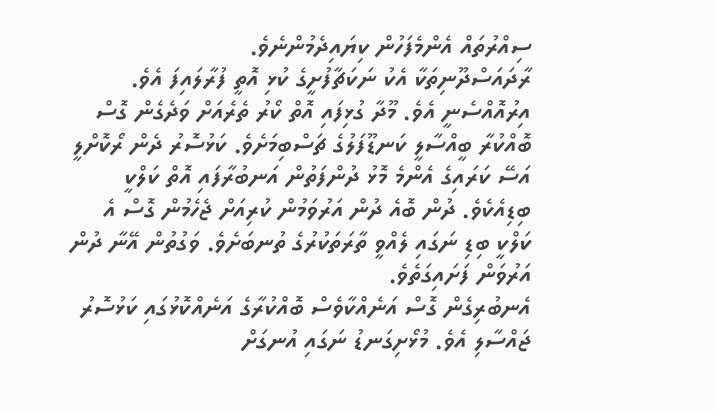ސިއްރުތައް އެންމެފަހުން ކިޔައިދެމުންނެވެ.
ރާދައަސްދޫނިތަކާ އެކު ނަކަޗާފުށީގެ ކުޅި އޮތީ ފުރާލައިފަ އެވެ. އިރުއޮއްސެނީ އެވެ. މޫދާ ގުޅިފައި އޮތް ކޯރު ތެރެއަށް ވަދެގެން ގޮސް ބޮއްކުރާ ބީއްސާލީ ކަނޑޫފަލުގެ ޗަސްބިމަށެވެ. ކަޅުސޮރު ދެން ރޯކޮށްލީ އަސޭ ކަރައިގެ އެންމެ މޮޅު ދުންފަތުން އަނބުރާފައި އޮތް ކަލްކީ ބިޑިއެކެވެ. ދުން ބޮއެ ދުން އަރުވަމުން ކުރިއަށް ޖެހެމުން ގޮސް އެ ކަލްކީ ބިޑި ނަގައި ލެއްވީ ތާރަތަކުރުގެ ތުނބަށެވެ. ވަގުތުން އޭނާ ދުން އަރުވަން ފަށައިގަތެވެ.
އެނބުރިގެން ގޮސް އަނެއްކާވެސް ބޮއްކުރާގެ އަނެއްކޮޅުގައި ކަޅުސޮރު ޖައްސާލި އެވެ. މުޅޯށިގަނޑު ނަގައި އުނގަށް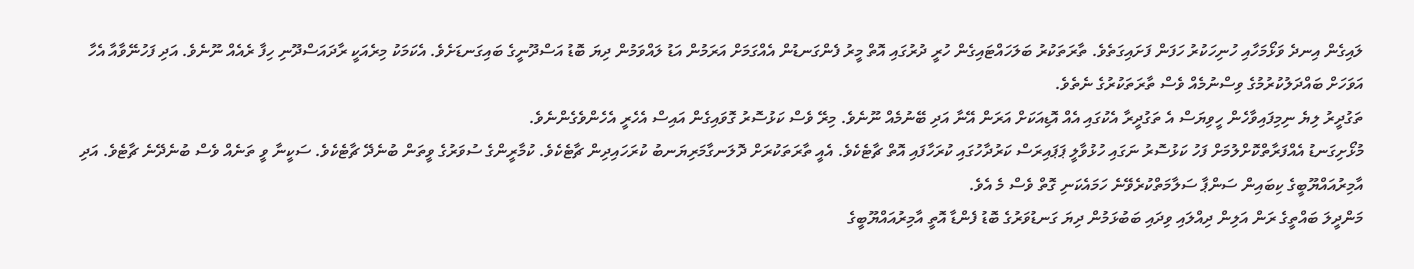ލައިގެން އިނދެ ވަޅޯމަހާއި ހުނިހަކުރު ހަފަން ފަށައިގަތެވެ. ތާރަތަކުރު ބަލަހައްޓައިގެން ހުރީ ދުރުގައި އޮތް މީރު ފެންގަނޑުން އެއްގަމަށް އަރަމުން އަޑު ލައްވަމުން ދިޔަ ބޮޑު އަސްދޫނީގެ ބައިގަނޑަށެވެ. އެކަމަކު މިރެއަކީ ރާދައަސްދޫނި ހިފާ ރެއެއް ނޫނެވެ. އަދި ފަހުނޭވާއާ އެހާ އަވަހަށް ބައްދަލުކުރުމުގެ ވިސްނުމެއް ވެސް ތާރަތަކުރުގެ ނެތެވެ.
ތަގުދީރު ލިޔެ ނިމިފައިވާހެން ހީވިޔަސް އެ ތަގުދީރާ އެކުގައި އެއް އޮޑިއަކަށް އަރަން އޭނާ އަދި ބޭނުމެއް ނޫނެވެ. މިރޭ ވެސް ކަޅުސޮރު ގޮވައިގެން އައިސް އެހެރީ އެހެންވެގެންނެވެ.
މުޅޯށިގަނޑު އެއްފަރާތްކޮށްލުމަށް ފަހު ކަޅުސޮރު ނަގައި ހުޅުވާލީ ޕަޕައިރަސް ކަރުދާހުގައި ކުރަހާފައި އޮތް ޗާޓެކެވެ. އެއީ ތާރަތަކުރަށް ދޮލަނގާމަރިޔަނބު ކުރަހައިދިން ޗާޓެކެވެ. ކުމާރީންގެ ސުވަރުގެ ވީތަން ބުނެދޭ ޗާޓެކެވެ. ސަކީނާ ވީ ތަނެއް ވެސް ބުނެދޭނެ ޗާޓެވެ. އަދި އާމިރުއައްޔޫބީގެ ކިބައިން ސަންޕާ ސަލާމަތްކުރެވޭނެ ހަމައެކަނި ގޮތް ވެސް މެ އެވެ.
މަންދީލަ ބައްތީގެ ރަން އަލިން ދިއްލައި ވިދައި ބަބުޅަމުން ދިޔަ ގަނޑުވަރުގެ ބޮޑު ފެންޑާ އޮތީ އާމިރުއައްޔޫބީގެ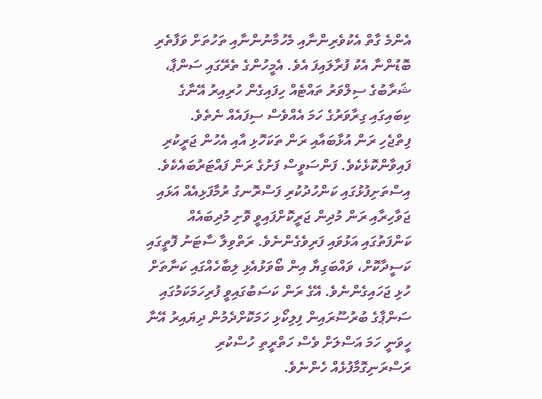އެންމެ ގާތް އެކުވެރިންނާއި މެހުމާނުންނާއި ތަހުތަށް ވަފާތެރި ބޮޑުންނާ އެކު ފުރާލައިފަ އެވެ. އެމީހުންގެ ތެރޭގައި ސަންޕާ، ޝަރާބުގެ ސިލްވަރު ތައްޓެއް ހިފައިގެން ހުރިއިރު އޭނާގެ ކިބައިގައި ގިރާވަރުގެ ހަމަ އެއްވެސް ސިފައެއް ނެތެވެ.
ފިތްޖެހި ރަން އުޅާބައާއި ރަން ތަކަހޮޅި އާއި އެހުން ޖަރީކުރި ފައިވާންކޮޅެކެވެ. ފަންސަވީސް ފަށުގެ ރަން ފައްޓަރުބައެކެވެ. އިސްތަށިފުޅުގައި ކަންހުދުކުރި ފަސްރޮނގު ރުމާފަޅިއެއް އަޅައި ޖަވާހިރާއި ރަން މުދިން ޖަރީކޮށްފައިވީ ވޮށި މުދިބައެއް ކަންފަތުގައި އަޅުވައި ފަރިވެގެންނެވެ. ރަތްވިލާ ސާޓަނު ފޮތީގައި ކަސީދާކޮށް، ވައްބަގިޔާ އިން ބޯވަޅުއެޅި ލިބާހެއްގައި ކަނާތަށް ހުޅި ޖަހައިގެންނެވެ. އޭގެ ރަން ކަސަބުގައިވީ ފުރިހަމަކަމުގައި ސަންޕާގެ ބުރުސޫރައިން ފިލިކޯޅި ހަމަކޮށްދެމުން ދިޔައިރު އޭނާ ހީވަނީ ހަމަ އަސްލަށް ވެސް ހަތްރީތި ހުސްކުރި ރަސްރަނިގޮމާފުޅެއް ހެންނެވެ.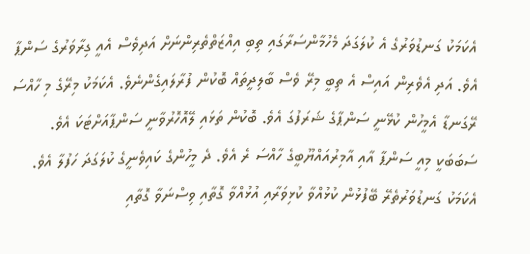އެކަމަކު ގަނޑުވަރުގެ އެ ކުލަގަދަ މެހުމާންސަރާގައި ތިބި އިއްޒަތްތެރިންނަށް އަދިވެސް އެއީ ގިރާވަރުގެ ސަންޕާ އެވެ. އަދި އެވެރިން އައިސް އެ ތިބީ މިރޭ ވެސް ބާލިދީތައް ބޮކުން ފުރާލައިގެންނެވެ. އެކަމަކު މިރޭގެ މި ހާއްސަ ރޭގަނޑާ އެމީހުން ކުޅޭނީ ސަންޕާގެ ޝަރަފުގަ އެވެ. ބޮކުން ތަޅައި ލޭއޮހޮރުވާނީ ސަންޕާއަށްޓަކަ އެވެ. ސަބަބަކީ މިއީ ސަންޕާ އާއި އާމިރުއައްޔޫބީގެ ހާއްސަ ރެ އެވެ. ދެ މީހުންގެ ކައިވެނީގެ ކުލަގަދަ ހަފުލާ އެވެ.
އެކަމަކު ގަނޑުވަރުތެރޭ ބޭފުޅުން ކުޅުއްވާ ކުޅިވަރާއި އުޅުއްވާ ގޮތާއި ވިސްނަވާ ގޮތާއި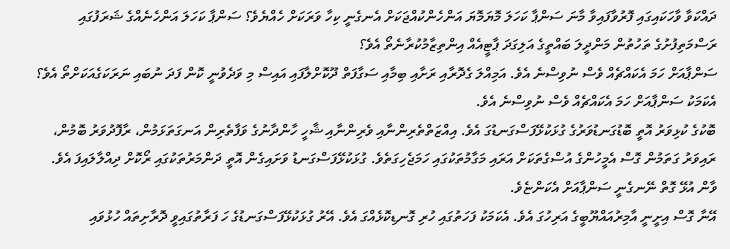ދައްކަވާ ވާހަކައިގައި ފޮރުވާފައިވާ މާނަ ސަންޕާ ކަހަލަ މޮޔަމޮޔަ އަންހެންކުއްޖަކަށް އެނގެނީ ކިހާ ވަރަކަށް ހެއްޔެވެ؟ ސަންޕާ ކަހަލަ އަންހެނެއްގެ ޝަރަފުގައި ރަސްމަތިފުށުގެ ތަހުތުން މަންދީލަ ބައްތީގެ އަލިގަދަ ޕާޓީއެއް އިންތިޒާމުކުރާނެތޯ އެވެ؟
ސަންޕާއަށް ހަމަ އެކައްޗެއް ވެސް ނުވިސްނެ އެވެ. އަމިއްލަ ގެދޮރާއި ރަށާއި ބިމާއި ސަގާފަތް ދޫކޮށްލާފައި އައިސް މި ވަދެވުނީ ކޮން ފަދަ ނުބައި ނަރަކަގެއަކަށްތޯ އެވެ؟ އެކަމަކު ސަންޕާއަށް ހަމަ އެކައްޗެއް ވެސް ނުވިސްނެ އެވެ.
ބޮކުގެ ކުޅިވަރު އޮތީ ބޮޑުގަނޑުވަރުގެ ގުޅަކުޅޭފަސްގަނޑުގަ އެވެ. އިއްޒަތްތެރިންނާއި ވެރިންނާއި ޝާހީ ހާންދާނުގެ ވަފާތެރިން އަނގަތަޅަމުން، ރާފޮދުވަރު ބޮމުން، ރައިވަރު ގަތަމުން ގޮސް އެމީހުންގެ އުސްގެތަކަށް އަރައި މަގާމުތަކުގައި ހަމަޖެހިގަތެވެ. ގުޅަކުޅޭފަސްގަނޑު ވަށައިގެން އޮތީ ދަންމަރުތަކުގައި ރޯކޮށް ދިއްލާލައިފަ އެވެ. ވާން އުޅޭ ގޮތް ނޭނގެނީ ސަންޕާއަށް އެކަންޏެވެ.
އޭނާ ގޮސް އިށީނީ އާމިރުއައްޔޫބީގެ އަރިހުގަ އެވެ. އެކަމަކު ފަހަތުގައި ހުރި ގޮނޑިކޮޅެއްގަ އެވެ. އޭރު ގުޅަކުޅޭފަސްގަނޑުގެ ހަ ފަރާތުގައިވީ ދޮރާށިތައް ހުޅުވައި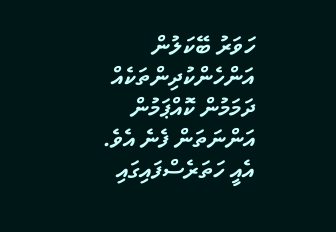ހަވަރު ބޭކަލުން އަންހެންކުދިންތަކެއް ދަމަމުން ކޮއްޕަމުން އަންނަތަން ފެނެ އެވެ. އެއީ ހަތަރެސްފައިގައި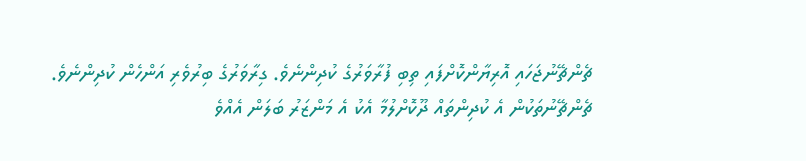ޗެންޗޭނުޖަހައި އޮރިޔާންކޮށްފައި ތިބި ފުރާވަރުގެ ކުދިންނެވެ. ގިރާވަރުގެ ބިރުވެރި އަންހެން ކުދިންނެވެ.
ޗެންޗޭނުތަކުން އެ ކުދިންތައް ދޫކޮށްލުމާ އެކު އެ މަންޒަރު ބަލަން އެއްވެ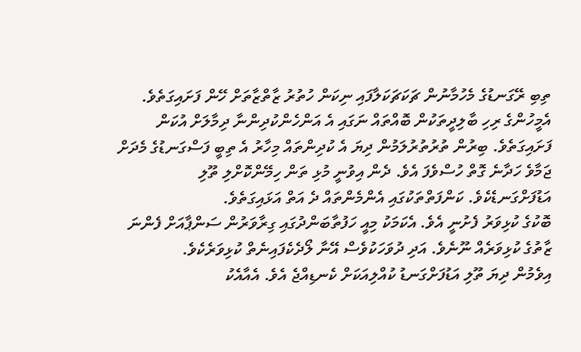ތިބި ރޭގަނޑުގެ މެހުމާނުން ޗަކަޗަކަލާފައި ނިކަން ހުތުރު ޒާތްޒާތަށް ހޭން ފަށައިގަތެވެ. އެމީހުންގެ ރިހި ބާލިދީތަކުން ބޮއްތައް ނަގައި އެ އަންހެންކުދިންނާ ދިމާލަށް އުކަން ފަށައިގަތެވެ. ބިރުން ތުރުތުރުލަމުން ދިޔަ އެ ކުދިންތައް މިހާރު އެ ތިބީ ފަސްގަނޑުގެ މެދަށް ޖަމާވެ ހަދާނެ ގޮތް ހުސްވެފަ އެވެ. ދެން އިވުނީ މުޅި ތަން ހިމޭންކޮށްލި ތޫލި އަޑުފަށްގަނޑެކެވެ. ކަންފަތްތަކުގައި އެންމެންތައް ދެ އަތް އަޅައިގަތެވެ.
ބޮކުގެ ކުޅިވަރު ފެށުނީ އެވެ. އެކަމަކު މިއީ ހަފުތާބަންދުގައި ގިރާވަރުން ސަންޕާއަށް ފެންނަ ޒާތުގެ ކުޅިވަރެއް ނޫނެވެ. އަދި ދުވަހަކުވެސް އޭނާ ލޯދެކެފައިނެތް ކުޅިވަރެކެވެ.
އިވެމުން ދިޔަ ތޫލި އަޑުފަށްގަނޑު ކުއްލިއަކަށް ކެނޑިއްޖެ އެވެ. އެއާއެކު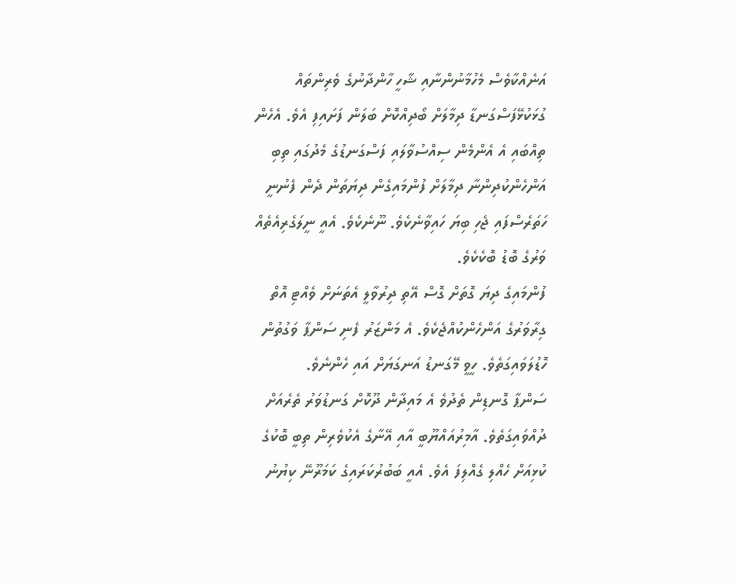އަނެއްކާވެސް މެހުމާނުންނާއި ޝާހީ ހާންދާނުގެ ވެރިންތައް ގުޅަކުޅޭފަސްގަނޑާ ދިމާލަށް ބޯދިއްކޮށް ބަލަން ފަށައިފި އެވެ. އެހެން ތިއްބައި އެ އެންމެން ސިއްސުވާލައި ފަސްގަނޑުގެ މެދުގައި ތިބި އަންހެންކުދިންނާ ދިމާލަށް ފުންމައިގެން ދިޔަތަން ދެން ފެނުނީ ހަތަރެސްފައި ޖެހި ބިޔަ ހައިވާނެކެވެ. ނޫނެކެވެ. އެއީ ނީލަގެރިއެތެއް ވަރުގެ ބޮޑު ބޮކެކެވެ.
ފުންމައިގެ ދިޔަ ގޮތަށް ގޮސް އޭތި ދިރުވާލީ އެތަނަށް ވެއްޓި އޮތް ގިރާވަރުގެ އަންހެންކުއްޖެކެވެ. އެ މަންޒަރު ފެނި ސަންޕާ ވަގުތުން ހޮޑުލަވައިގަތެވެ. ހީވީ މޭގަނޑު އަނގަޔަށް އައި ހެންނެވެ.
ސަންޕާ ގޮނޑިން ތެދުވެ އެ މައިދާން ދޫކޮށް ގަނޑުވަރު ތެރެއަށް ދުއްވައިގަތެވެ. އާމިރުއައްޔޫބީ އާއި އޭނާގެ އެކުވެރިން ތިބީ ބޮކުގެ ކުޅިއަށް ހެއްލި ގެއްލިފަ އެވެ. އެއީ ބަބުރުކަރައިގެ ކަމަރޫނޭ ކިޔުނު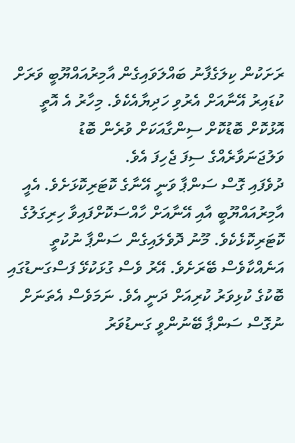ރަށަކުން ކިލަގެފާނު ބައްލަވައިގެން އާމިރުއައްޔޫބީ ވަރަށް ކުޑައިރު އޭނާއަށް އެރުވި ހަދިޔާއެކެވެ. މިހާރު އެ އޮތީ އޮޅުކޮށް ބޮޑުކޮށް ސިންގާއަކަށް ވުރެން ބޮޑު ވަލުޖަނަވާރެއްގެ ސިފަ ޖެހިފަ އެވެ.
ދުވެފައި ގޮސް ސަންޕާ ވަނީ އޭނާގެ ކޮޓަރިކޮޅަށެވެ. އެއީ އާމިރުއައްޔޫބީ އާއި އޭނާއަށް ހާއްސަކޮށްފައިވާ ހިރިގަލުގެ ކޮޓަރިކޮޅެކެވެ. މޫނު ދޮވެލައިގެން ސަންޕާ ނުކުތީ އަނެއްކާވެސް ބޭރަށެވެ. އޭރު ވެސް ގުޅަކުޅޭ ފަސްގަނޑުގައި ބޮކުގެ ކުޅިވަރު ކުރިއަށް ދަނީ އެވެ. ނަމަވެސް އެތަނަށް ނުގޮސް ސަންޕާ ބޭނުންވީ ގަނޑުވަރު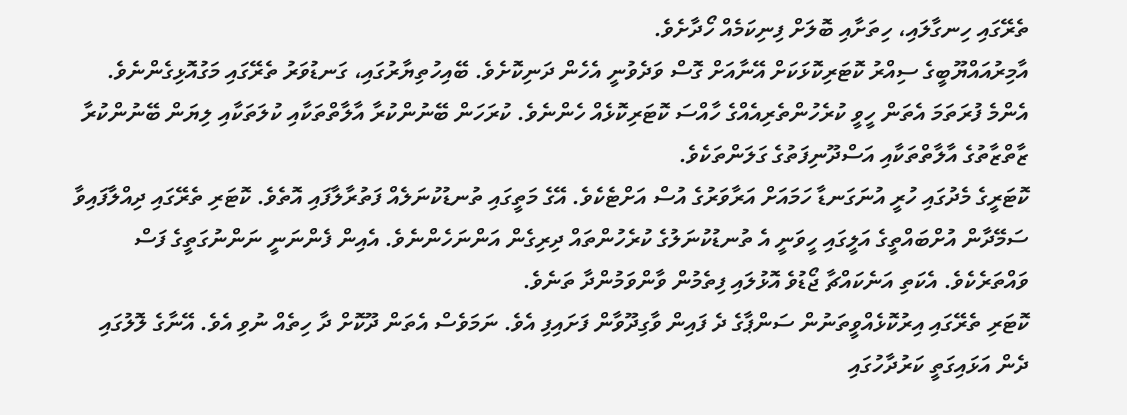ތެރޭގައި ހިނގާލައި، ހިތަށާއި ބޮލަށް ފިނިކަމެއް ހޯދާށެވެ.
އާމިރުއައްޔޫބީގެ ސިއްރު ކޮޓަރިކޮޅަކަށް އޭނާއަށް ގޮސް ވަދެވުނީ އެހެން ދަނިކޮށެވެ. ބޭއިހުތިޔާރުގައި، ގަނޑުވަރު ތެރޭގައި މަގުއޮޅިގެންނެވެ. އެންމެ ފުރަތަމަ އެތަން ހީވީ ކުރެހުންތެރިއެއްގެ ހާއްސަ ކޮޓަރިކޮޅެއް ހެންނެވެ. ކުރަހަން ބޭނުންކުރާ އާލާތްތަކާއި ކުލަތަކާއި ލިޔަން ބޭނުންކުރާ ޒާތްޒާތުގެ އާލާތްތަކާއި އަސްދޫނިފަތުގެ ގަލަންތަކެވެ.
ކޮޓަރީގެ މެދުގައި ހުރީ އުނަގަނޑާ ހަމައަށް އަރާވަރުގެ އުސް އަށްޓެކެވެ. އޭގެ މަތީގައި ތުނޑުކުނަލެއް ފަތުރާލާފައި އޮތެވެ. ކޮޓަރި ތެރޭގައި ދިއްލާފައިވާ ސަމޭދާން އުށްބައްތީގެ އަލީގައި ހީވަނީ އެ ތުނޑުކުނަލުގެ ކުރެހުންތައް ދިރިގެން އަންނަހެންނެވެ. އެއިން ފެންނަނީ ނަންނުގަތީގެ ފަސް ވައްތަރެކެވެ. އެކަތި އަނެކައްޗާ ޖޯޑުވެ އޮޅުލައި ފިތެމުން ވާންވަމުންދާ ތަނެވެ.
ކޮޓަރި ތެރޭގައި އިރުކޮޅެއްވީތަނުން ސަންޕާގެ ދެ ފައިން ވާގިދޫވާން ފަށައިފި އެވެ. ނަމަވެސް އެތަން ދޫކޮށް ދާ ހިތެއް ނުވި އެވެ. އޭނާގެ ލޮލުގައި ދެން އަޅައިގަތީ ކަރުދާހުގައި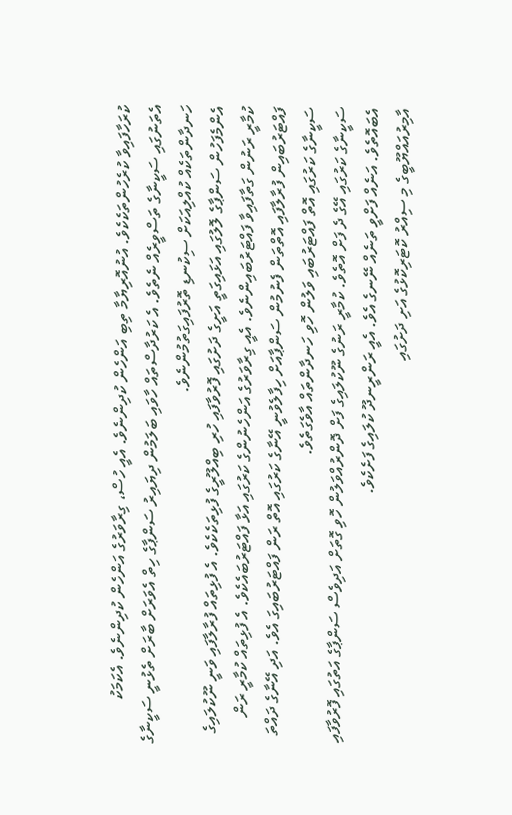ކުރަހާފައިވާ ކުރެހުންތަކެކެވެ. އުނުއޮރިޔާމާ ތިބި އަންހެން ކުދިންނެވެ. އެއީ ހުސް، ގިރާވަރުގެ އަންހެން ކުދިންނެވެ. އެކަމަކު އެތަނުގައި ސަކީނާގެ ތަސްވީރެއް ނެތެވެ. އެ ކަރުދާސްތައް ހާވައި ބަލަމުން ދިޔައިރު ސަންޕާގެ ހިތް އެވަރަށް ބާރަށް ތެޅުނީ ސަކީނާގެ ހަނދާންތަކެއް ކުއްލިއަކަށް ސިކުނޑި ތޮރުފައިގަތުމުންނެވެ.
އެންމެފަހުން ސަންޕާގެ ލޮލުގައި އަޅައިގަތީ އަށީގެ ދަށުގައި ފޮރުވާފައި ހުރި ބިއްލޫރީގެ ފުޅިތަކެކެވެ. އެ ފުޅިތައް ފުރާލާފައި ވަނީ ނޫކުލައިގެ ކުމާރީ ރަނުން ގަތާފައިވާ ފައްޓަރުބައިންނެވެ. އެއީ ގިރާވަރުގެ އަންހެނުންގެ ކަރުގައި އަޅާ ފައްޓަރުބައެކެވެ. އެ ފުޅިތައް ކުމާރީ ރަން ފައްޓަރުބައިން ފުރާލާފައި އޮތްތަން ފެނުމުން ސަންޕާއަށް ހިފާލެވުނީ އޭނާގެ ކަރުގައި އޮތް ރަން ފައްޓަރުބައިގަ އެވެ. އަދި އޭނާގެ ދައްތަ ސަކީނާގެ ކަރުގައި އޮތް ފައްޓަރުބައި ވަލުން ހޮވި ހަނދާންތައް އާވެގަތެވެ.
ސަކީނާގެ ކަރުގައި އޭގެ ދެ ފަށް އޮތެވެ. ކުމާރީ ރަނުގެ ނޫކުލައިގެ ފަށް ދޮންރުއްވަލުން ހޮވި ގޮތަށް އަދިވެސް ސަންޕާގެ އަތުގައި ފޮރުވާފައި އެބައޮތެވެ. އަނެއް ފަށްވީ ތަނެއް ނޭނގެ އެވެ. އެއީ ރަންރީނދޫ ކުލައިގެ ފަށެކެވެ.
އާމިރުއައްޔޫބީގެ މި ސިއްރު ކޮޓަރިކޮޅުގެ އަށި ދަށުގައި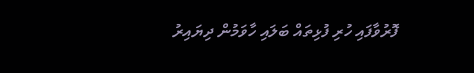ފޮރުވާފައި ހުރި ފުޅިތައް ބަލައި ހާވަމުން ދިޔައިރު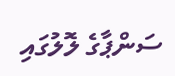ސަންޕާގެ ލޮލުގައި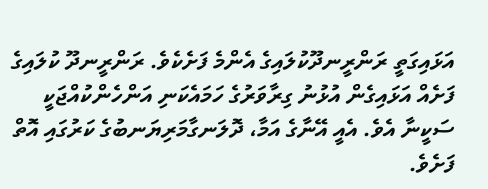އަޅައިގަތީ ރަންރީނދޫކުލައިގެ އެންމެ ފަށެކެވެ. ރަންރީނދޫ ކުލައިގެ ފަށެއް އަޅައިގެން އުޅުނު ގިރާވަރުގެ ހަމައެކަނި އަންހެންކުއްޖަކީ ސަކީނާ އެވެ. އެއީ އޭނާގެ އަމާ، ދޮލަނގާމަރިޔަނބުގެ ކަރުގައި އޮތް ފަށެވެ.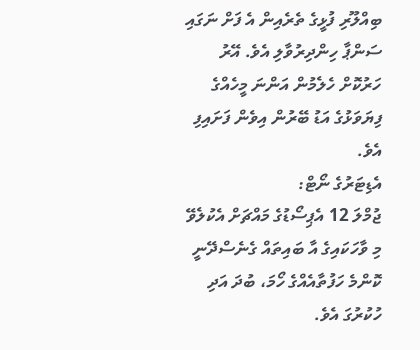ބިއްލޫރި ފުޅީގެ ތެރެއިން އެ ފަށް ނަގައި ސަންޕާ ހިންދިރުވާލި އެވެ. އޭރު ހަރުކޮށް ހެލެމުން އަންނަ މީހެއްގެ ފިޔަވަޅުގެ އަޑު ބޭރުން އިވެން ފަށައިފި އެވެ.
އެޑިޓަރުގެ ނޯޓް:
ޖުމްލަ 12 އެޕިސޯޑުގެ މައްޗަށް އެކުލެވޭ މި ވާހަކައިގެ އާ ބައިތައް ގެނެސްދޭނީ ކޮންމެ ހަފުތާއެއްގެ ހޯމަ، ބުދަ އަދި ހުކުރުގަ އެވެ.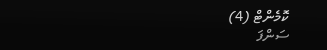ކޮމެންޓް (4)
ސަންފަ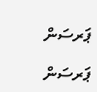ޕަރސަން

ޕަރސަން